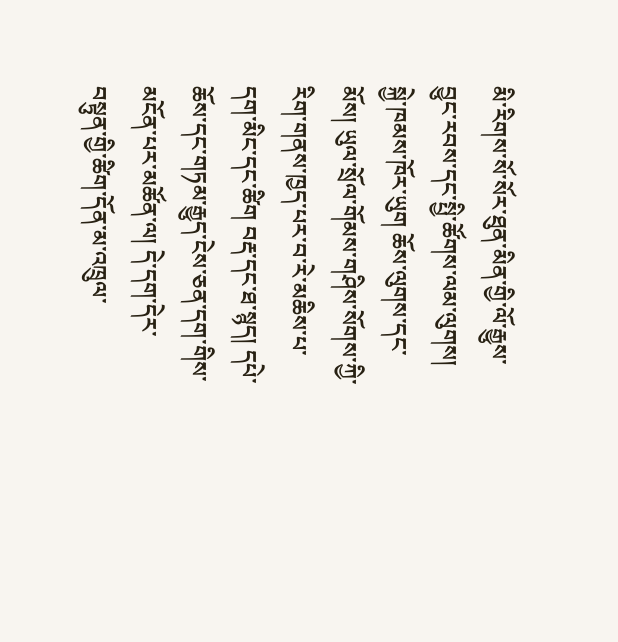མི་རིགས་སོ་སོར་ཐུན་མིན་གྱི་ལོ་རྒྱུས་བྱུང་རབས་དང་སྤྱི་ཚོགས་ལམ་ལུགས། སྐྱེ་ཁམས་ཁོར་ཡུག ཆོས་ལུགས་དང་མོས། ཡུལ་སྲོལ་གོམས་གཤིས་སོགས་ཀྱི་རིག་གནས་ཁྱད་པར་བ་རེ་མཆིས་པ་དག་མིང་དང་ཚིག བརྡ་དང་ཐ་སྙད། དཔེ་ཆོས་དང་གཏམ་རྒྱུད་ངེས་ཅན་དག་གིས་མངོན་པར་མཚོན་ལ། དེ་དག་དེར་བསྟུན་གྱི་ཚིག་དོན་མ་འཁྲུལ་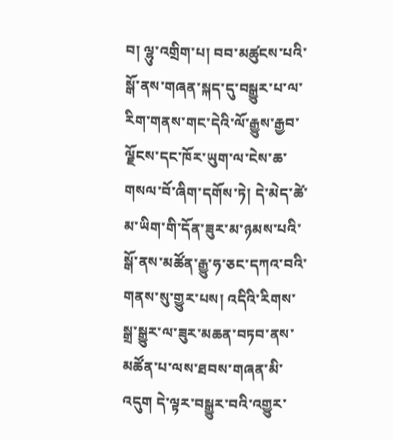བ། ལྷུ་འགྲིག་པ། བབ་མཚུངས་པའི་སྒོ་ནས་གཞན་སྐད་དུ་བསྒྱུར་པ་ལ་རིག་གནས་གང་དེའི་ལོ་རྒྱུས་རྒྱབ་ལྗོངས་དང་ཁོར་ཡུག་ལ་ངེས་ཆ་གསལ་བོ་ཞིག་དགོས་ཏེ། དེ་མེད་ཚེ་མ་ཡིག་གི་དོན་ཟུར་མ་ཉམས་པའི་སྒོ་ནས་མཚོན་རྒྱུ་ཧ་ཅང་དཀའ་བའི་གནས་སུ་གྱུར་པས། འདིའི་རིགས་སྒྲ་སྒྱུར་ལ་ཟུར་མཆན་བཏབ་ནས་མཚོན་པ་ལས་ཐབས་གཞན་མི་འདུག དེ་ལྟར་བསྒྱུར་བའི་འགྱུར་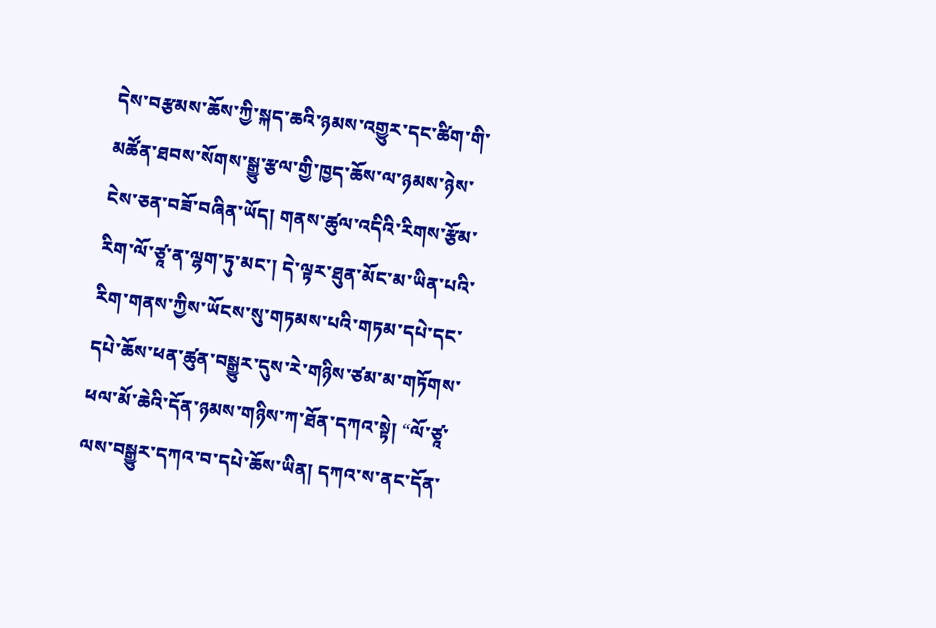དེས་བརྩམས་ཆོས་ཀྱི་སྐད་ཆའི་ཉམས་འགྱུར་དང་ཚིག་གི་མཚོན་ཐབས་སོགས་སྒྱུ་རྩལ་གྱི་ཁྱད་ཆོས་ལ་ཉམས་ཉེས་ངེས་ཅན་བཟོ་བཞིན་ཡོད། གནས་ཚུལ་འདིའི་རིགས་རྩོམ་རིག་ལོ་ཙཱ་ན་ལྷག་ཏུ་མང་། དེ་ལྟར་ཐུན་མོང་མ་ཡིན་པའི་རིག་གནས་ཀྱིས་ཡོངས་སུ་གཏམས་པའི་གཏམ་དཔེ་དང་དཔེ་ཆོས་ཕན་ཚུན་བསྒྱུར་དུས་རེ་གཉིས་ཙམ་མ་གཏོགས་ཕལ་མོ་ཆེའི་དོན་ཉམས་གཉིས་ཀ་ཐོན་དཀའ་སྟེ། “ལོ་ཙཱ་ལས་བསྒྱུར་དཀའ་བ་དཔེ་ཆོས་ཡིན། དཀའ་ས་ནང་དོན་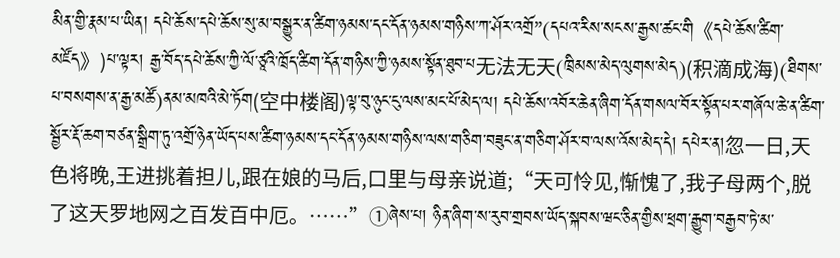མིན་གྱི་རྣམ་པ་ཡིན། དཔེ་ཆོས་དཔེ་ཆོས་སུ་མ་བསྒྱུར་ན་ཚིག་ཉམས་དང་དོན་ཉམས་གཉིས་ཀ་ཤོར་འགྲོ”(དཔའ་རིས་སངས་རྒྱས་ཚང་གི《དཔེ་ཆོས་ཚིག་མཛོད》)པ་ལྟར། རྒྱ་བོད་དཔེ་ཆོས་ཀྱི་ལོ་ཙཱའི་ཁྲོད་ཚིག་དོན་གཉིས་ཀྱི་ཉམས་སྟོན་ཐུབ་པ无法无天(ཁྲིམས་མེད་ལུགས་མེད)(积滴成海)(ཐིགས་པ་བསགས་ན་རྒྱ་མཚོ)ནམ་མཁའི་མེ་ཏོག(空中楼阁)ལྟ་བུ་ཉུང་ངུ་ལས་མང་པོ་མེད་ལ། དཔེ་ཆོས་འབོར་ཆེན་ཞིག་དོན་གསལ་བོར་སྟོན་པར་གཞོལ་ཆེ་ན་ཚིག་སྦྱོར་རྡོ་ཆག་བཙན་སྒྲིག་ཏུ་འགྲོ་ཉེན་ཡོད་པས་ཚིག་ཉམས་དང་དོན་ཉམས་གཉིས་ལས་གཅིག་བཟུང་ན་གཅིག་ཤོར་བ་ལས་འོས་མེད་དེ། དཔེར་ན།忽一日,天色将晚,王进挑着担儿,跟在娘的马后,口里与母亲说道;“天可怜见,惭愧了,我子母两个,脱了这天罗地网之百发百中厄。……”①ཞེས་པ། ཉིན་ཞིག་ས་རུབ་གྲབས་ཡོད་སྐབས་ཝང་ཅིན་གྱིས་ཕྲག་རྒྱུག་བརྒྱབ་ཏེ་མ་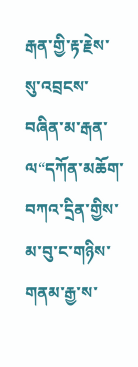རྒན་གྱི་རྟ་རྗེས་སུ་འབྲངས་བཞིན་མ་རྒན་ལ“དཀོན་མཆོག་བཀའ་དྲིན་གྱིས་མ་བུ་ང་གཉིས་གནམ་རྒྱ་ས་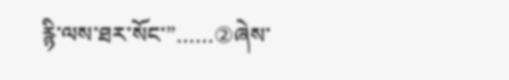རྙི་ལས་ཐར་སོང་”……②ཞེས་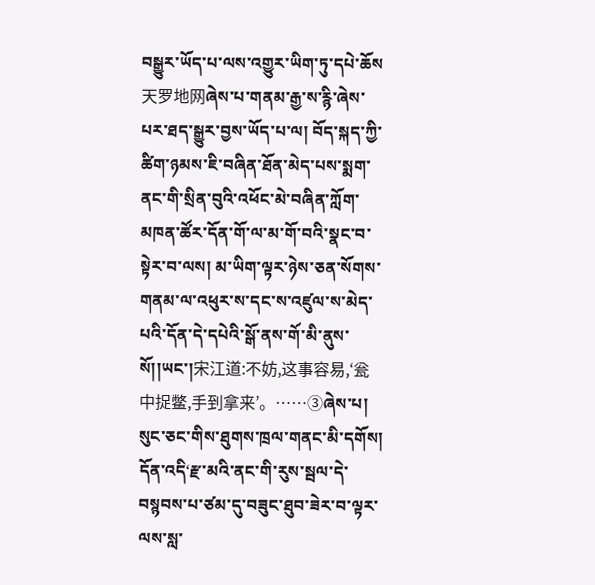བསྒྱུར་ཡོད་པ་ལས་འགྱུར་ཡིག་ཏུ་དཔེ་ཆོས天罗地网ཞེས་པ་གནམ་རྒྱ་ས་རྙི་ཞེས་པར་ཐད་སྒྱུར་བྱས་ཡོད་པ་ལ། བོད་སྐད་ཀྱི་ཚིག་ཉམས་ཇི་བཞིན་ཐོན་མེད་པས་སྨག་ནང་གི་སྲིན་བུའི་འཕོང་མེ་བཞིན་ཀློག་མཁན་ཚོར་དོན་གོ་ལ་མ་གོ་བའི་སྣང་བ་སྟེར་བ་ལས། མ་ཡིག་ལྟར་ཉེས་ཅན་སོགས་གནམ་ལ་འཕུར་ས་དང་ས་འཛུལ་ས་མེད་པའི་དོན་དེ་དཔེའི་སྒོ་ནས་གོ་མི་ནུས་སོ།།ཡང་།宋江道:不妨,这事容易,‘瓮中捉鳖,手到拿来’。……③ཞེས་པ། སུང་ཅང་གིས་ཐུགས་ཁྲལ་གནང་མི་དགོས། དོན་འདི‘རྫ་མའི་ནང་གི་རུས་སྦལ་དེ་བསྙབས་པ་ཙམ་དུ་བཟུང་ཐུབ་ཟེར་བ་ལྟར་ལས་སླ་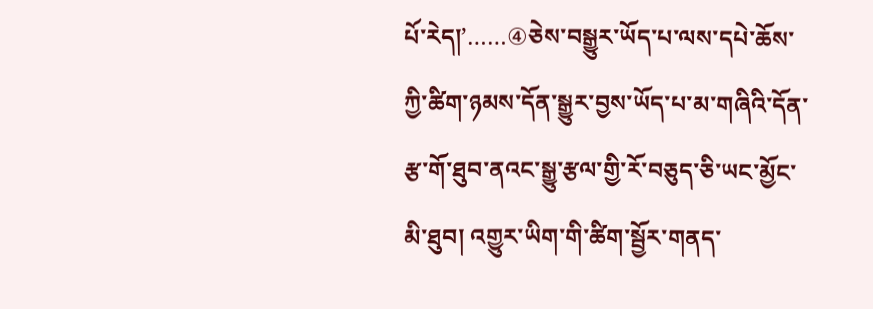པོ་རེད།’……④ཅེས་བསྒྱུར་ཡོད་པ་ལས་དཔེ་ཆོས་ཀྱི་ཚིག་ཉམས་དོན་སྒྱུར་བྱས་ཡོད་པ་མ་གཞིའི་དོན་རྩ་གོ་ཐུབ་ནའང་སྒྱུ་རྩལ་གྱི་རོ་བཅུད་ཅི་ཡང་མྱོང་མི་ཐུབ། འགྱུར་ཡིག་གི་ཚིག་སྦྱོར་གནད་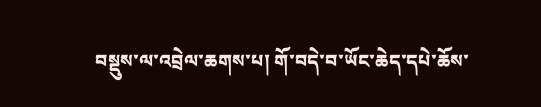བསྡུས་ལ་འབྲེལ་ཆགས་པ། གོ་བདེ་བ་ཡོང་ཆེད་དཔེ་ཆོས་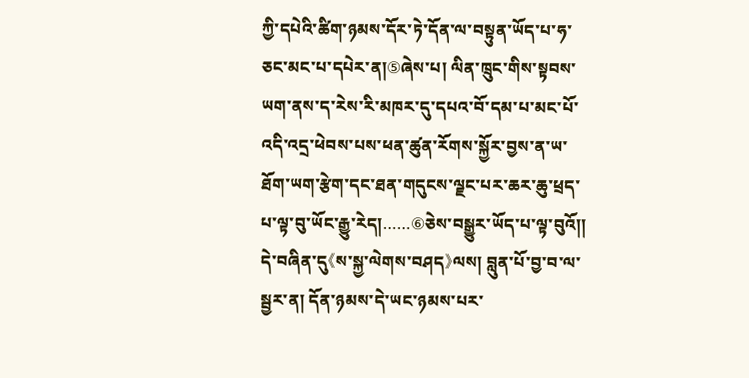ཀྱི་དཔེའི་ཚིག་ཉམས་དོར་ཏེ་དོན་ལ་བསྟུན་ཡོད་པ་ཧ་ཅང་མང་པ་དཔེར་ན།⑤ཞེས་པ། ལིན་ཁྲུང་གིས་སྟབས་ཡག་ནས་ད་རེས་རི་མཁར་དུ་དཔའ་བོ་དམ་པ་མང་པོ་འདི་འདྲ་ཕེབས་པས་ཕན་ཚུན་རོགས་སྐྱོར་བྱས་ན་ཡ་ཐོག་ཡག་རྩེག་དང་ཐན་གདུངས་ལྗང་པར་ཆར་ཆུ་ཕྲད་པ་ལྟ་བུ་ཡོང་རྒྱུ་རེད།……⑥ཅེས་བསྒྱུར་ཡོད་པ་ལྟ་བུའོ།། དེ་བཞིན་དུ《ས་སྐྱ་ལེགས་བཤད》ལས། བླུན་པོ་བྱ་བ་ལ་སྦྱར་ན། དོན་ཉམས་དེ་ཡང་ཉམས་པར་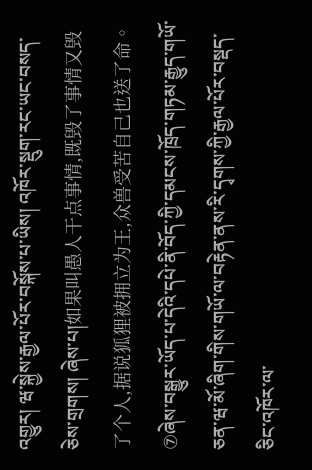འགྱུར། ཝ་སྐྱེས་རྒྱལ་པོར་བསྐོས་པ་ཡིས། འཁོར་སྡུག་རང་ཡང་བསད་ཅེས་གྲགས། ཞེས་པ།如果叫愚人干点事情,既毁了事情又毁了个人,据说狐狸被拥立为王,众兽受苦自己也送了命。⑦ཞེས་བསྒྱུར་ཡོད་པ་དེའི་དཔེ་ནི་བོད་ཀྱི་དམངས་ཁྲོད་གཏམ་རྒྱུད་གཡོ་ཅན་ཝ་མོ་ཞིག་གིས་གཡོ་ལ་བརྟེན་ནས་རི་དྭགས་ཀྱི་རྒྱལ་པོར་བསྡད་ཅིང་འཁོར་ལ་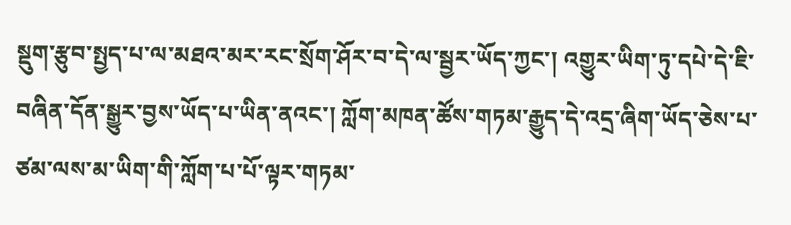སྡུག་རྩུབ་སྤྱད་པ་ལ་མཐའ་མར་རང་སྲོག་ཤོར་བ་དེ་ལ་སྦྱར་ཡོད་ཀྱང་། འགྱུར་ཡིག་ཏུ་དཔེ་དེ་ཇི་བཞིན་དོན་སྒྱུར་བྱས་ཡོད་པ་ཡིན་ནའང་། ཀློག་མཁན་ཚོས་གཏམ་རྒྱུད་དེ་འདྲ་ཞིག་ཡོད་ཅེས་པ་ཙམ་ལས་མ་ཡིག་གི་ཀློག་པ་པོ་ལྟར་གཏམ་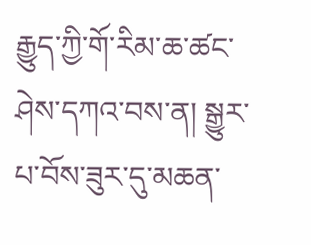རྒྱུད་ཀྱི་གོ་རིམ་ཆ་ཚང་ཤེས་དཀའ་བས་ན། སྒྱུར་པ་བོས་ཟུར་དུ་མཆན་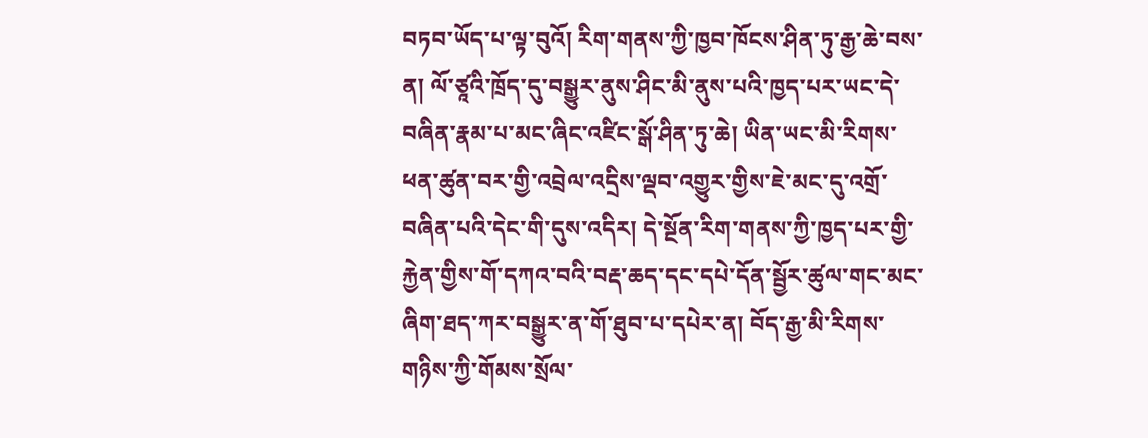བཏབ་ཡོད་པ་ལྟ་བུའོ། རིག་གནས་ཀྱི་ཁྱབ་ཁོངས་ཤིན་ཏུ་རྒྱ་ཆེ་བས་ན། ལོ་ཙཱའི་ཁྲོད་དུ་བསྒྱུར་ནུས་ཤིང་མི་ནུས་པའི་ཁྱད་པར་ཡང་དེ་བཞིན་རྣམ་པ་མང་ཞིང་འཛིང་སྒོ་ཤིན་ཏུ་ཆེ། ཡིན་ཡང་མི་རིགས་ཕན་ཚུན་བར་གྱི་འབྲེལ་འདྲིས་ལྡབ་འགྱུར་གྱིས་ཇེ་མང་དུ་འགྲོ་བཞིན་པའི་དེང་གི་དུས་འདིར། དེ་སྔོན་རིག་གནས་ཀྱི་ཁྱད་པར་གྱི་རྐྱེན་གྱིས་གོ་དཀའ་བའི་བརྡ་ཆད་དང་དཔེ་དོན་སྦྱོར་ཚུལ་གང་མང་ཞིག་ཐད་ཀར་བསྒྱུར་ན་གོ་ཐུབ་པ་དཔེར་ན། བོད་རྒྱ་མི་རིགས་གཉིས་ཀྱི་གོམས་སྲོལ་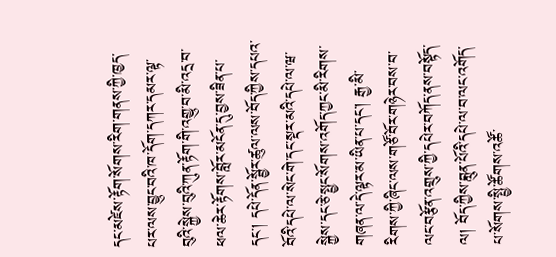དང་མཛེས་རྟོག་སོགས་རིག་གནས་ཀྱི་ཁྱད་པར་ལས་བྱུང་བའི་ཁ་དོག་དཀར་དམར་ལྟ་བུའི་སྐྱེས་བུའི་ཀུན་རྟོག་གི་འགྱུ་བ་མི་འདྲ་བ་ཕལ་ཆེར་རྟོགས་བློར་མངོན་དུ་བྱས་ཟིན་པ་དང་། དཔེ་དོན་སྦྱོར་ཚུལ་ལས་བོད་ཀྱིས་དཔའ་བོའི་དཔེ་ལ་སེང་གེ་དང་སྡར་མའི་དཔེ་ལ་ཝ་སྐྱེས་དང་ཅེ་སྤྱང་སོགས་འགོད་ཀྱང་མི་རིགས་གཞན་ལ་དེ་ལྟར་མ་ཡིན་པ་དང་། རྒྱ་མི་རིགས་ཀྱི་ཞིང་ལས་གཙོ་བོར་གཉེར་བས་བ་ལང་བརྩོན་འགྲུས་ཀྱི་དཔེར་བཀོད་ནས་བསྟོད་ལ། བོད་ཀྱིས་བླུན་པོའི་དཔེ་ལ་བ་ལང་འགོད་པ་སོགས་སྤྱི་ཚོགས་འཚོ་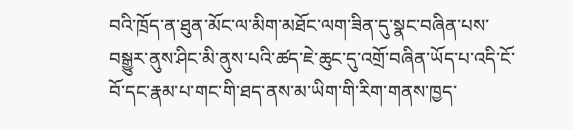བའི་ཁྲོད་ན་ཐུན་མོང་ལ་མིག་མཐོང་ལག་ཟིན་དུ་སྣང་བཞིན་པས་བསྒྱུར་ནུས་ཤིང་མི་ནུས་པའི་ཚད་ཇེ་ཆུང་དུ་འགྲོ་བཞིན་ཡོད་པ་འདི་ངོ་བོ་དང་རྣམ་པ་གང་གི་ཐད་ནས་མ་ཡིག་གི་རིག་གནས་ཁྱད་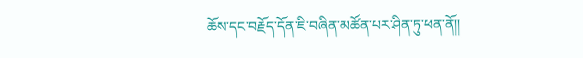ཆོས་དང་བརྗོད་དོན་ཇི་བཞིན་མཚོན་པར་ཤིན་ཏུ་ཕན་ནོ།།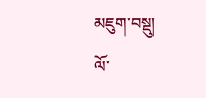མཇུག་བསྡུ།
ལོ་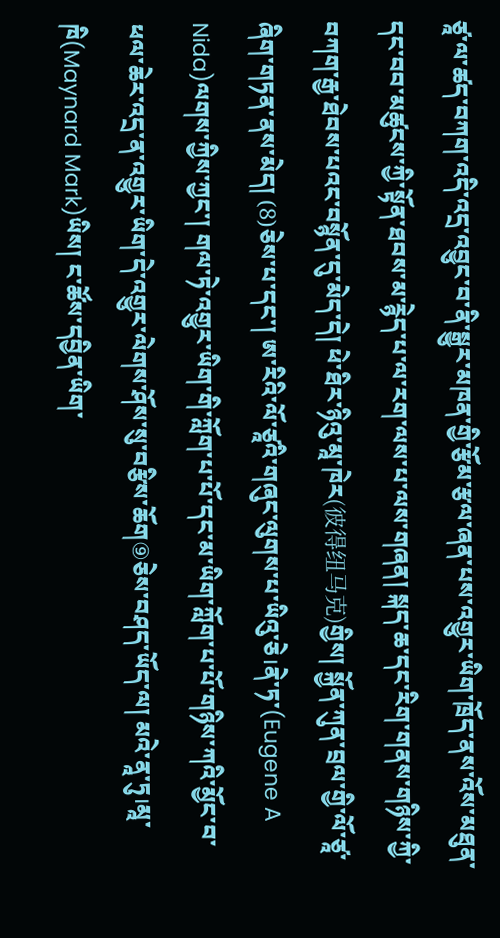ཙཱ་ལ་ཚད་བཀག་འདི་འདྲ་འབྱུང་བ་ནི་སྒྱུར་མཁན་གྱི་རྩོམ་རྩལ་ཞན་པས་འགྱུར་ཡིག་ཁྲོད་ནས་འོས་མཐུན་དང་བབ་མཚུངས་ཀྱི་སྟོན་ཐབས་མ་རྙེད་པ་ལ་རག་ལས་པ་ལས་གཞན། སྐད་ཆ་དང་རིག་གནས་གཉིས་ཀྱི་བཀག་རྒྱ་ཐེབས་པའང་བསྙོན་དུ་མེད་དེ། ཕེ་ཐིར་ཉིའུ་མཱ་ཁེར(彼得纽马克)གྱིས། སྐྱོན་ཀུན་བྲལ་གྱི་ལོ་ཙཱ་ཞིག་གཏན་ནས་མེད། (8)ཅེས་པ་དང་། ཨ་རིའི་ལོ་ཙཱའི་གཞུང་ལུགས་པ་ཡིའུ་ཅེ।ནེ་ཏ་(Eugene A Nida)ལགས་ཀྱིས་ཀྱང་། གལ་ཏེ་འགྱུར་ཡིག་གི་ཀློག་པ་པོ་དང་མ་ཡིག་ཀློག་པ་པོ་གཉིས་ཀའི་མྱོང་བ་ཕལ་ཆེར་འདྲ་ན་འགྱུར་ཡིག་དེ་འགྱུར་ལེགས་ཤོས་སུ་བརྩིས་ཆོག⑨ཅེས་བཤད་ཡོད་ལ། མའེ་ནཱ་ཏུ।མཱ་ཁི(Maynard Mark)ཡིས། ང་ཚོས་དབྱིན་ཡིག་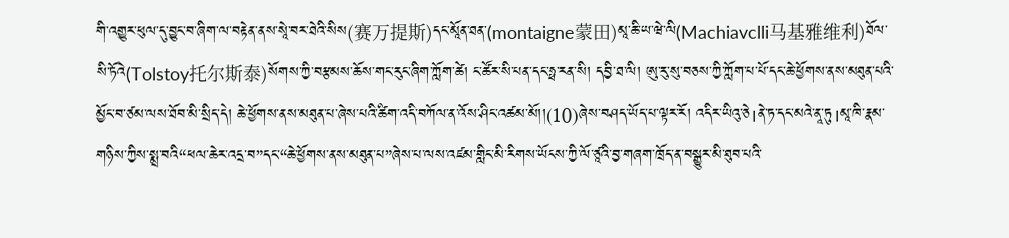གི་འགྱུར་ཕུལ་དུ་བྱུང་བ་ཞིག་ལ་བརྟེན་ནས་སཱེ་བར་ཐེའི་སིས(赛万提斯)དང་མཱོན་ཐན་(montaigne蒙田)མཱ་ཆི་ཡ་ཝེ་ལི(Machiavclli马基雅维利)ཐོལ་སི་ཏོའེ(Tolstoy托尔斯泰)སོགས་ཀྱི་བརྩམས་ཆོས་གང་རུང་ཞིག་ཀློག་ཚེ། ང་ཚོར་སི་པན་དང་ཧྥ་རན་སི། དབྱི་ཐ་ལི། ཨུ་རུ་སུ་བཅས་ཀྱི་ཀློག་པ་པོ་དང་ཆེ་ཕྱོགས་ནས་མཐུན་པའི་མྱོང་བ་ཙམ་ལས་ཐོབ་མི་སྲིད་དེ། ཆེ་ཕྱོགས་ནས་མཐུན་པ་ཞེས་པའི་ཚིག་འདི་བཀོལ་ན་འོས་ཤིང་འཚམ་མོ།།(10)ཞེས་བཤད་ཡོད་པ་ལྟར་རོ། འདིར་ཡིའུ་ཅེ।ནེ་ཏ་དང་མའེ་ནཱ་ཏུ।མཱ་ཁི་རྣམ་གཉིས་ཀྱིས་སྨྲ་བའི“ཕལ་ཆེར་འདྲ་བ”དང་“ཆེ་ཕྱོགས་ནས་མཐུན་པ”ཞེས་པ་ལས་འཛམ་གླིང་མི་རིགས་ཡོངས་ཀྱི་ལོ་ཙཱའི་བྱ་གཞག་ཁྲོད་ན་བསྒྱུར་མི་ཐུབ་པའི་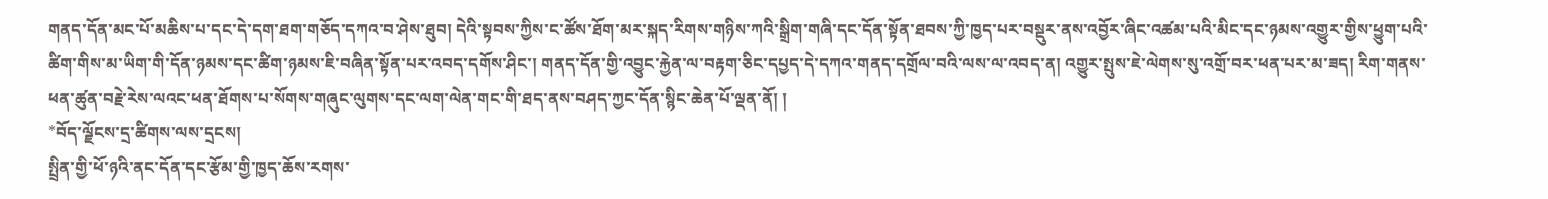གནད་དོན་མང་པོ་མཆིས་པ་དང་དེ་དག་ཐག་གཅོད་དཀའ་བ་ཤེས་ཐུབ། དེའི་སྟབས་ཀྱིས་ང་ཚོས་ཐོག་མར་སྐད་རིགས་གཉིས་ཀའི་སྒྲིག་གཞི་དང་དོན་སྟོན་ཐབས་ཀྱི་ཁྱད་པར་བསྡུར་ནས་འབྱོར་ཞིང་འཚམ་པའི་མིང་དང་ཉམས་འགྱུར་གྱིས་ཕྱུག་པའི་ཚིག་གིས་མ་ཡིག་གི་དོན་ཉམས་དང་ཚིག་ཉམས་ཇི་བཞིན་སྟོན་པར་འབད་དགོས་ཤིང་། གནད་དོན་གྱི་འབྱུང་རྐྱེན་ལ་བརྟག་ཅིང་དཔྱད་དེ་དཀའ་གནད་དགྲོལ་བའི་ལས་ལ་འབད་ན། འགྱུར་སྤུས་ཇེ་ལེགས་སུ་འགྲོ་བར་ཕན་པར་མ་ཟད། རིག་གནས་ཕན་ཚུན་བརྗེ་རེས་ལའང་ཕན་ཐོགས་པ་སོགས་གཞུང་ལུགས་དང་ལག་ལེན་གང་གི་ཐད་ནས་བཤད་ཀྱང་དོན་སྙིང་ཆེན་པོ་ལྡན་ནོ། །
*བོད་ལྗོངས་དྲ་ཚིགས་ལས་དྲངས།
སྤྲིན་གྱི་ཕོ་ཉའི་ནང་དོན་དང་རྩོམ་གྱི་ཁྱད་ཆོས་རགས་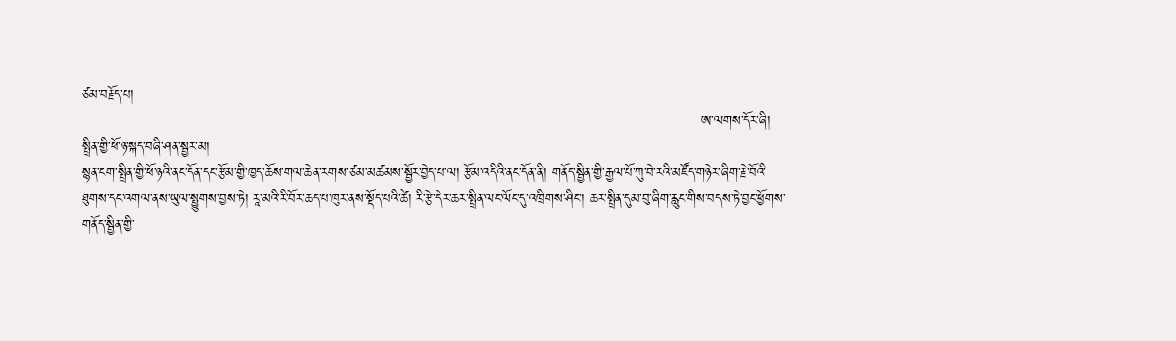ཙམ་བརྗོད་པ།
                                                                                                                                    ཨ་ལགས་དོར་ཞི།
སྤྲིན་གྱི་ཕོ་ཉ་སྐད་བཞི་ཤན་སྦྱར་མ།
སྙན་ངག་སྤྲིན་གྱི་ཕོ་ཉའི་ནང་དོན་དང་རྩོམ་གྱི་ཁྱད་ཆོས་གལ་ཆེན་རགས་ཙམ་མཚམས་སྦྱོར་བྱེད་པ་ལ། རྩོམ་འདིའི་ནང་དོན་ནི། གནོད་སྦྱིན་གྱི་རྒྱལ་པོ་ཀུ་བེ་རའི་མཛོད་གཉེར་ཞིག་རྗེ་བོའི་ཐུགས་དང་འགལ་ནས་ཡུལ་སྤྱུགས་བྱས་ཏེ། རཱ་མའི་རི་བོར་ཆད་པ་ཁུར་ནས་སྡོད་པའི་ཚེ། རི་རྩེ་དེར་ཆར་སྤྲིན་ལང་ལོང་དུ་འཁྲིགས་ཤིང་། ཆར་སྤྲིན་དུམ་བུ་ཞིག་རླུང་གིས་བདས་ཏེ་བྱང་ཕྱོགས་གནོད་སྦྱིན་གྱི་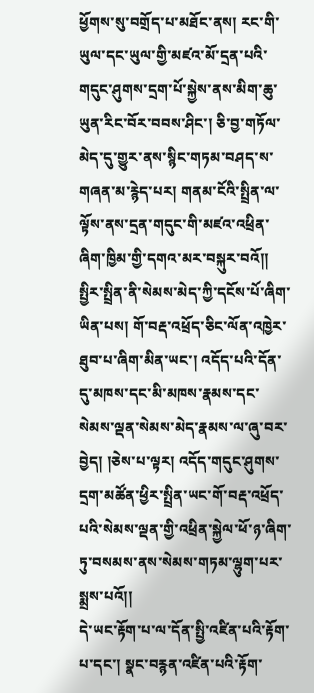ཕྱོགས་སུ་བགྲོད་པ་མཐོང་ནས། རང་གི་ཡུལ་དང་ཡུལ་གྱི་མཛའ་མོ་དྲན་པའི་གདུང་ཤུགས་དྲག་པོ་སྐྱེས་ནས་མིག་ཆུ་ཡུན་རིང་བོར་བབས་ཤིང་། ཅི་བྱ་གཏོལ་མེད་དུ་གྱུར་ནས་སྙིང་གཏམ་བཤད་ས་གཞན་མ་རྙེད་པར། གནམ་ངོའི་སྤྲིན་ལ་ལྟོས་ནས་དྲན་གདུང་གི་མཛའ་འཕྲིན་ཞིག་ཁྱིམ་གྱི་དགའ་མར་བསྐུར་བའོ།།
སྤྱིར་སྤྲིན་ནི་སེམས་མེད་ཀྱི་དངོས་པོ་ཞིག་ཡིན་པས། གོ་བརྡ་འཕྲོད་ཅིང་ལོན་འཁྱེར་ཐུབ་པ་ཞིག་མིན་ཡང་། འདོད་པའི་དོན་དུ་མཁས་དང་མི་མཁས་རྣམས་དང་སེམས་ལྡན་སེམས་མེད་རྣམས་ལ་ཞུ་བར་བྱེད། །ཅེས་པ་ལྟར། འདོད་གདུང་ཤུགས་དྲག་མཚོན་ཕྱིར་སྤྲིན་ཡང་གོ་བརྡ་འཕྲོད་པའི་སེམས་ལྡན་གྱི་འཕྲིན་སྐྱེལ་ཕོ་ཉ་ཞིག་ཏུ་བསམས་ནས་སེམས་གཏམ་ལྷུག་པར་སྨྲས་པའོ།།
དེ་ཡང་རྟོག་པ་ལ་དོན་སྤྱི་འཛིན་པའི་རྟོག་པ་དང་། སྣང་བརྙན་འཛིན་པའི་རྟོག་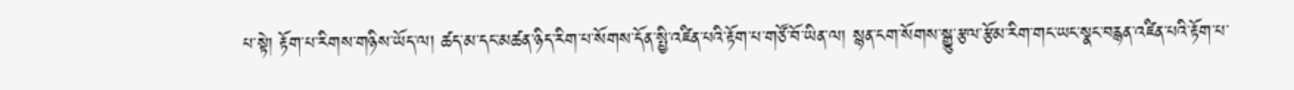པ་སྟེ། རྟོག་པ་རིགས་གཉིས་ཡོད་ལ། ཚད་མ་དང་མཚན་ཉིད་རིག་པ་སོགས་དོན་སྤྱི་འཛིན་པའི་རྟོག་པ་གཙོ་བོ་ཡིན་ལ། སྙན་ངག་སོགས་སྒྱུ་རྩལ་རྩོམ་རིག་གང་ཡང་སྣང་བརྙན་འཛིན་པའི་རྟོག་པ་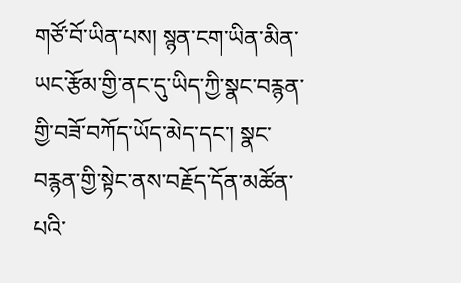གཙོ་བོ་ཡིན་པས། སྙན་ངག་ཡིན་མིན་ཡང་རྩོམ་གྱི་ནང་དུ་ཡིད་ཀྱི་སྣང་བརྙན་གྱི་བཟོ་བཀོད་ཡོད་མེད་དང་། སྣང་བརྙན་གྱི་སྟེང་ནས་བརྗོད་དོན་མཚོན་པའི་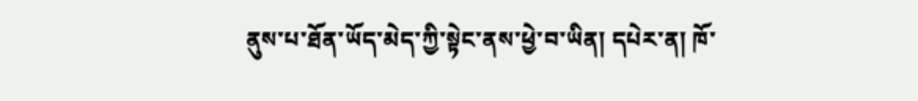ནུས་པ་ཐོན་ཡོད་མེད་ཀྱི་སྟེང་ནས་ཕྱེ་བ་ཡིན། དཔེར་ན། ཁོ་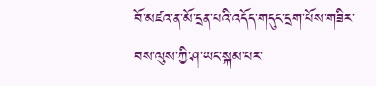བོ་མཛའ་ན་མོ་དྲན་པའི་འདོད་གདུང་དྲག་པོས་གཟིར་བས་ལུས་ཀྱི་ཤ་ཡང་སྐམ་པར་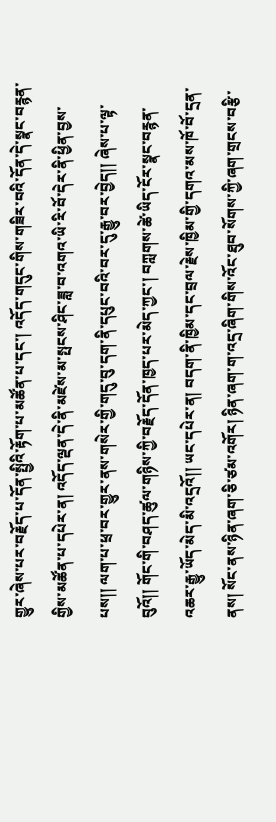གྱུར་ཞེས་པར་བརྗོད་པ་དོན་སྤྱིའི་རྟོག་པ་མཚོན་པ་དང་། འདོད་གདུང་གིས་གཟིར་བའི་དོན་དེ་སྣང་བརྙན་གྱིས་མཚོན་པ་དཔེར་ན། འདོད་ལྡན་དེ་ནི་མཛེས་མ་སྤངས་ཤིང་ཟླ་བ་འགའ་ཡི་རི་བོ་དེར་ནི་ཕྱིན་བྱས་པས།། ལག་པ་ཕྲ་བར་གྱུར་ནས་གསེར་གྱི་གདུ་བུ་དག་ནི་དཔུང་བའི་བར་དུ་རྒྱུ་བར་བྱེད།། ཞེས་པ་ལྟ་བུའོ།། གོང་གི་བཤད་ཚུལ་གཉིས་ཀྱི་བརྗོད་དོན་ཁྱད་པར་མེད་ཀྱང་། བཀླགས་ཚེ་ཡིད་ངོར་སྣང་བརྙན་འཆར་རྒྱུ་ཡོད་མེད་མི་འདྲའོ།། ཡང་དཔེར་ན། བདག་ནི་ཁྱིམ་དང་བྲལ་རྗེས་ཁྱིམ་གྱི་དགའ་མས་ཁོ་བོ་དྲན་ནས། སོང་ནས་ཉིན་ཞག་ཅི་ཙམ་འགོར། ཉིན་ཞག་ག་འདྲ་ཞིག་གིས་འོང་ཐུབ་སོགས་ཀྱི་ཞག་གྲངས་བརྩི་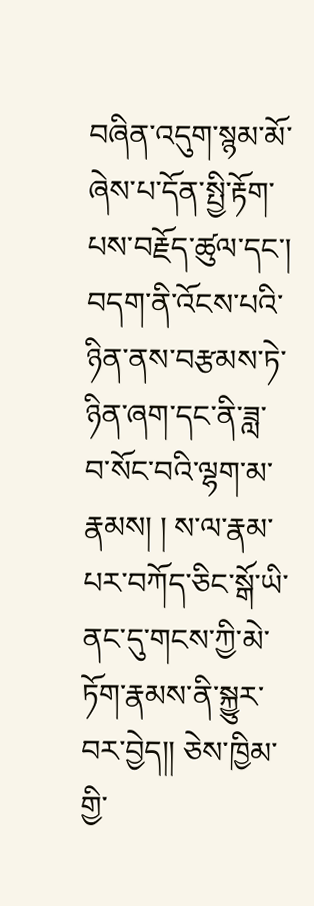བཞིན་འདུག་སྙམ་མོ་ཞེས་པ་དོན་སྤྱི་རྟོག་པས་བརྗོད་ཚུལ་དང་། བདག་ནི་འོངས་པའི་ཉིན་ནས་བརྩམས་ཏེ་ཉིན་ཞག་དང་ནི་ཟླ་བ་སོང་བའི་ལྷག་མ་རྣམས། ། ས་ལ་རྣམ་པར་བཀོད་ཅིང་སྒོ་ཡི་ནང་དུ་གངས་ཀྱི་མེ་ཏོག་རྣམས་ནི་སྐྱུར་བར་བྱེད།། ཅེས་ཁྱིམ་གྱི་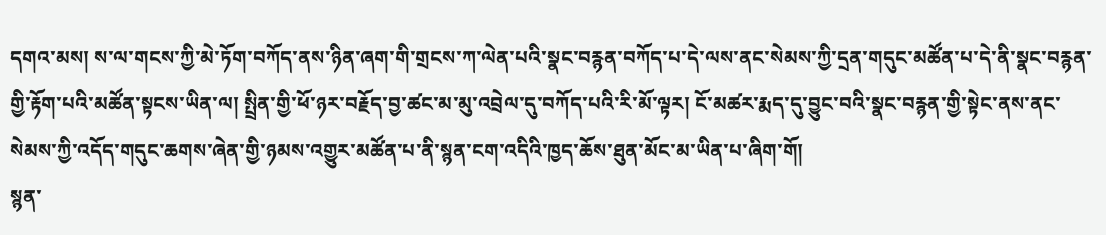དགའ་མས། ས་ལ་གངས་ཀྱི་མེ་ཏོག་བཀོད་ནས་ཉིན་ཞག་གི་གྲངས་ཀ་ལེན་པའི་སྣང་བརྙན་བཀོད་པ་དེ་ལས་ནང་སེམས་ཀྱི་དྲན་གདུང་མཚོན་པ་དེ་ནི་སྣང་བརྙན་གྱི་རྟོག་པའི་མཚོན་སྟངས་ཡིན་ལ། སྤྲིན་གྱི་ཕོ་ཉར་བརྗོད་བྱ་ཚང་མ་མུ་འབྲེལ་དུ་བཀོད་པའི་རི་མོ་ལྟར། ངོ་མཚར་རྨད་དུ་བྱུང་བའི་སྣང་བརྙན་གྱི་སྟེང་ནས་ནང་སེམས་ཀྱི་འདོད་གདུང་ཆགས་ཞེན་གྱི་ཉམས་འགྱུར་མཚོན་པ་ནི་སྙན་ངག་འདིའི་ཁྱད་ཆོས་ཐུན་མོང་མ་ཡིན་པ་ཞིག་གོ།
སྙན་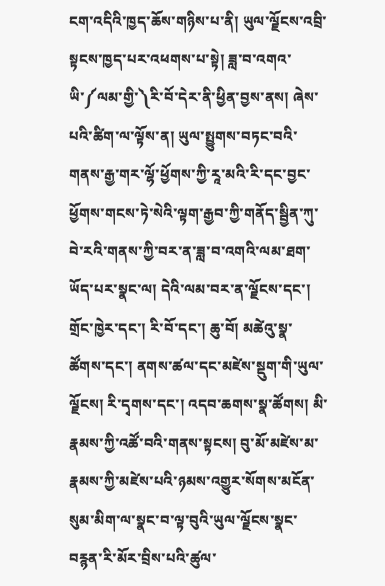ངག་འདིའི་ཁྱད་ཆོས་གཉིས་པ་ནི། ཡུལ་ལྗོངས་འབྲི་སྟངས་ཁྱད་པར་འཕགས་པ་སྟེ། ཟླ་བ་འགའ་ཡི་༼ལམ་གྱི་༽རི་བོ་དེར་ནི་ཕྱིན་བྱས་ནས། ཞེས་པའི་ཚིག་ལ་ལྟོས་ན། ཡུལ་སྤྱུགས་བཏང་བའི་གནས་རྒྱ་གར་ལྷོ་ཕྱོགས་ཀྱི་རཱ་མའི་རི་དང་བྱང་ཕྱོགས་གངས་ཏེ་སེའི་ལྟག་རྒྱབ་ཀྱི་གནོད་སྦྱིན་ཀུ་བེ་རའི་གནས་ཀྱི་བར་ན་ཟླ་བ་འགའི་ལམ་ཐག་ཡོད་པར་སྣང་ལ། དེའི་ལམ་བར་ན་ལྗོངས་དང་། གྲོང་ཁྱེར་དང་། རི་བོ་དང་། ཆུ་བོ། མཚེའུ་སྣ་ཚོགས་དང་། ནགས་ཚལ་དང་མཛེས་སྡུག་གི་ཡུལ་ལྗོངས། རི་དྭགས་དང་། འདབ་ཆགས་སྣ་ཚོགས། མི་རྣམས་ཀྱི་འཚོ་བའི་གནས་སྟངས། བུ་མོ་མཛེས་མ་རྣམས་ཀྱི་མཛེས་པའི་ཉམས་འགྱུར་སོགས་མངོན་སུམ་མིག་ལ་སྣང་བ་ལྟ་བུའི་ཡུལ་ལྗོངས་སྣང་བརྙན་རི་མོར་བྲིས་པའི་ཚུལ་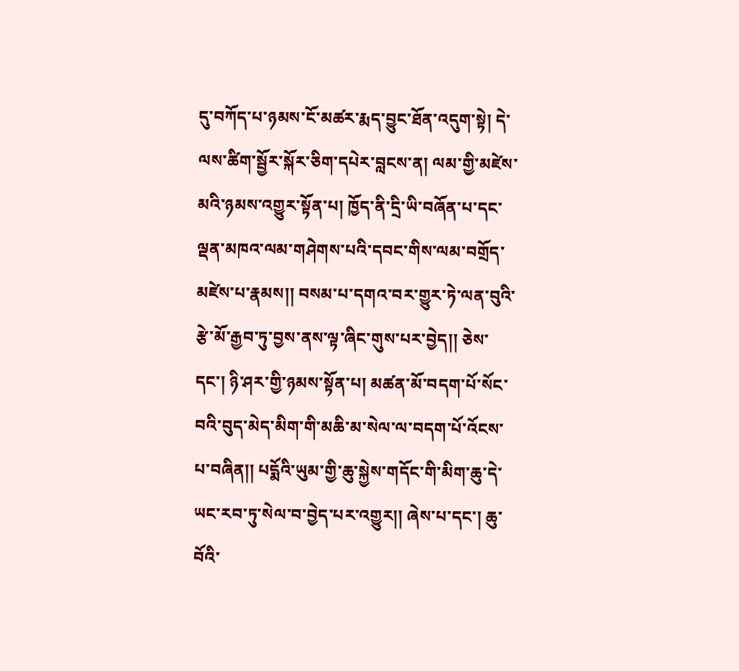དུ་བཀོད་པ་ཉམས་ངོ་མཚར་རྨད་བྱུང་ཐོན་འདུག་སྟེ། དེ་ལས་ཚིག་སྦྱོར་སྐོར་ཅིག་དཔེར་བླངས་ན། ལམ་གྱི་མཛེས་མའི་ཉམས་འགྱུར་སྟོན་པ། ཁྱོད་ནི་དྲི་ཡི་བཞོན་པ་དང་ལྡན་མཁའ་ལམ་གཤེགས་པའི་དབང་གིས་ལམ་བགྲོད་མཛེས་པ་རྣམས།། བསམ་པ་དགའ་བར་གྱུར་ཏེ་ལན་བུའི་རྩེ་མོ་རྒྱབ་ཏུ་བྱས་ནས་ལྟ་ཞིང་གུས་པར་བྱེད།། ཅེས་དང་། ཉི་ཤར་གྱི་ཉམས་སྟོན་པ། མཚན་མོ་བདག་པོ་སོང་བའི་བུད་མེད་མིག་གི་མཆི་མ་སེལ་ལ་བདག་པོ་འོངས་པ་བཞིན།། པདྨོའི་ཡུམ་གྱི་ཆུ་སྐྱེས་གདོང་གི་མིག་ཆུ་དེ་ཡང་རབ་ཏུ་སེལ་བ་བྱེད་པར་འགྱུར།། ཞེས་པ་དང་། ཆུ་བོའི་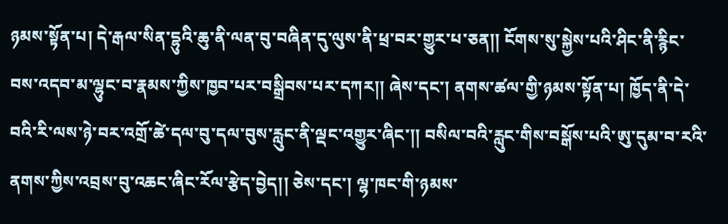ཉམས་སྟོན་པ། དེ་རྒལ་སིན་དྷུའི་ཆུ་ནི་ལན་བུ་བཞིན་དུ་ལུས་ནི་ཕྲ་བར་གྱུར་པ་ཅན།། ངོགས་སུ་སྐྱེས་པའི་ཤིང་ནི་རྙིང་བས་འདབ་མ་ལྷུང་བ་རྣམས་ཀྱིས་ཁྱབ་པར་བསྒྲིབས་པར་དཀར།། ཞེས་དང་། ནགས་ཚལ་གྱི་ཉམས་སྟོན་པ། ཁྱོད་ནི་དེ་བའི་རི་ལས་ཉེ་བར་འགྲོ་ཚེ་དལ་བུ་དལ་བུས་རླུང་ནི་ལྡང་འགྱུར་ཞིང་།། བསིལ་བའི་རླུང་གིས་བསྒོས་པའི་ཨུ་དུམ་བ་རའི་ནགས་ཀྱིས་འབྲས་བུ་འཆང་ཞིང་རོལ་རྩེད་བྱེད།། ཅེས་དང་། ལྷ་ཁང་གི་ཉམས་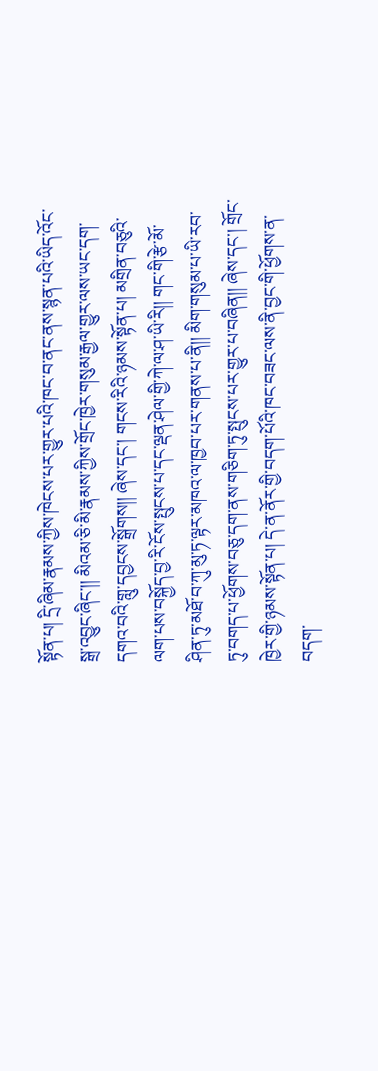སྟོན་པ། དྲི་ཞིམ་རྣམས་ཀྱིས་ཁེངས་པར་གྱུར་པའི་ཁང་བ་ནང་ནས་སྙན་པའི་ཡིད་འོང་སྒྲ་འབྱུང་ཞིང་།། མིའམ་ཅི་མི་རྣམས་ཀྱིས་གྲོང་ཁྱེར་གསུམ་རྒྱལ་གྱུར་ལས་ཡང་དག་དགའ་བའི་གླུ་དབྱངས་སྒྲོགས།། ཞེས་དང་། གངས་རིའི་ཉམས་སྟོན་པ། མགྲིན་བཅུའི་ལག་པས་བསྐྱོད་བྱ་རི་ངོས་སྤུངས་པ་དང་ལྡན་ཤེལ་གྱི་ཀེ་ལ་ཤ་ཡི་རི།། གང་གི་རྩེ་མོ་ཤིན་ཏུ་མཐོ་བ་ཀུ་མུ་ཏ་ལྟར་མཁའ་ལ་ཁྱབ་པར་གནས་པ་ནི།། མིག་གསུམ་པ་ཡི་རབ་ཏུ་བགད་པ་ཕྱོགས་བཅུ་དག་ནས་གཅིག་ཏུ་སྤུངས་པར་གྱུར་པ་བཞིན།། ཞེས་དང་། གྲོང་ཁྱེར་གྱི་ཉམས་སྟོན་པ། དེ་ན་ནོར་གྱི་བདག་པོའི་ཁང་བཟང་ལས་ནི་བྱང་གི་ཕྱོགས་ན་བདག་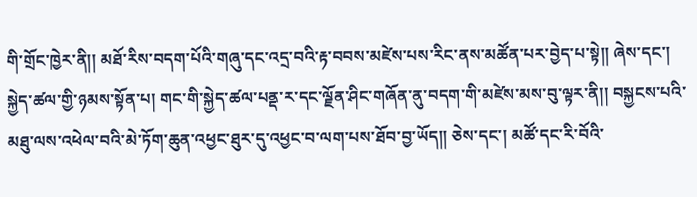གི་གྲོང་ཁྱེར་ནི།། མཐོ་རིས་བདག་པོའི་གཞུ་དང་འདྲ་བའི་རྟ་བབས་མཛེས་པས་རིང་ནས་མཚོན་པར་བྱེད་པ་སྟེ།། ཞེས་དང་། སྐྱེད་ཚལ་གྱི་ཉམས་སྟོན་པ། གང་གི་སྐྱེད་ཚལ་པནྡ་ར་དང་ལྗོན་ཤིང་གཞོན་ནུ་བདག་གི་མཛེས་མས་བུ་ལྟར་ནི།། བསྐྱངས་པའི་མཐུ་ལས་འཕེལ་བའི་མེ་ཏོག་ཆུན་འཕྱང་ཐུར་དུ་འཕྱང་བ་ལག་པས་ཐོབ་བྱ་ཡོད།། ཅེས་དང་། མཚོ་དང་རི་བོའི་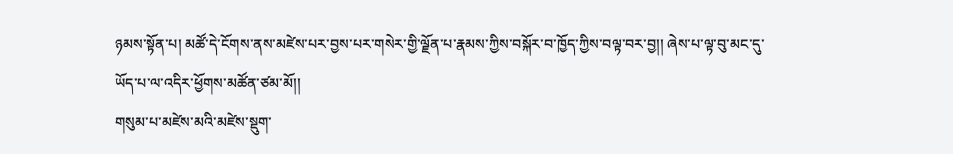ཉམས་སྟོན་པ། མཚོ་དེ་ངོགས་ནས་མཛེས་པར་བྱས་པར་གསེར་གྱི་ལྗོན་པ་རྣམས་ཀྱིས་བསྐོར་བ་ཁྱོད་ཀྱིས་བལྟ་བར་བྱ།། ཞེས་པ་ལྟ་བུ་མང་དུ་ཡོད་པ་ལ་འདིར་ཕྱོགས་མཚོན་ཙམ་མོ།།
གསུམ་པ་མཛེས་མའི་མཛེས་སྡུག་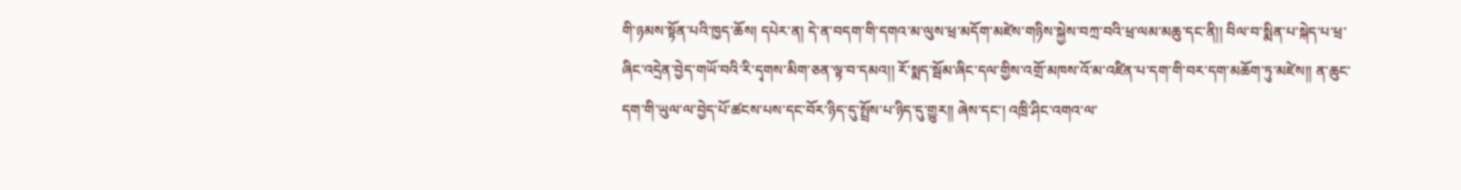གི་ཉམས་སྟོན་པའི་ཁྱད་ཆོས། དཔེར་ན། དེ་ན་བདག་གི་དགའ་མ་ལུས་ཕྲ་མདོག་མཛེས་གཉིས་སྐྱེས་བཀྲ་བའི་ཕྲ་ལམ་མཆུ་དང་ནི།། བིལ་བ་སྨིན་པ་སྐེད་པ་ཕྲ་ཞིང་འདྲེན་བྱེད་གཡོ་བའི་རི་དྭགས་མིག་ཅན་ལྟ་བ་དམའ།། རོ་སྨད་སྦོམ་ཞིང་དལ་གྱིས་འགྲོ་མཁས་འོ་མ་འཛིན་པ་དག་གི་བར་དག་མཆོག་ཏུ་མཛེས།། ན་ཆུང་དག་གི་ཡུལ་ལ་བྱེད་པོ་ཚངས་པས་དང་བོར་ཉིད་དུ་སྤྲོས་པ་ཉིད་དུ་གྱུར།། ཞེས་དང་། འཁྲི་ཤིང་འགའ་ལ་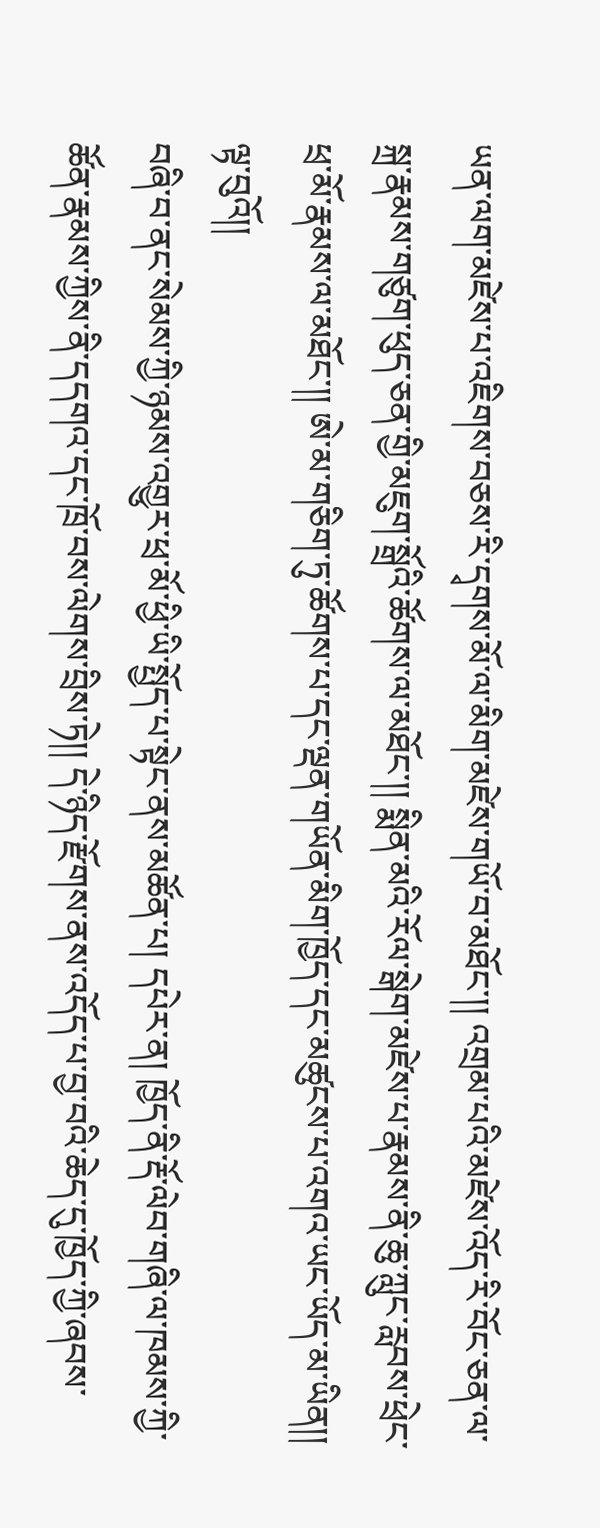ཡན་ལག་མཛེས་པ་འཇིགས་བཅས་རི་དྭགས་མོ་ལ་མིག་མཛེས་གཡོ་བ་མཐོང་།། འགྲམ་པའི་མཛེས་འོད་རི་བོང་ཅན་ལ་སྐྲ་རྣམས་གཙུག་ཕུད་ཅན་གྱི་མཇུག་སྒྲོའི་ཚོགས་ལ་མཐོང་།། སྨིན་མའི་རོལ་སྒེག་མཛེས་པ་རྣམས་ནི་ཆུ་ཀླུང་རླབས་ཕྲེང་ཕྲ་མོ་རྣམས་ལ་མཐོང་།། ཨེ་མ་གཅིག་ཏུ་ཚོགས་པ་དང་ལྡན་གཡོན་མིག་ཁྱོད་དང་མཚུངས་པ་འགའ་ཡང་ཡོད་མ་ཡིན།། ལྟ་བུའོ།།
བཞི་བ་ནང་སེམས་ཀྱི་ཉམས་འགྱུར་ཕྲ་མོ་ཕྱི་ཡི་སྤྱོད་པ་སྟེང་ནས་མཚོན་པ། དཔེར་ན། ཁྱོད་ནི་རྡོ་ལེབ་གཞི་ལ་ཁམས་ཀྱི་ཚོན་རྣམས་ཀྱིས་ནི་དདགའ་དང་ཁྲོ་བས་ལེགས་བྲིས་ཏེ།། དེ་ཉིད་རྫོགས་ནས་འདོད་པ་བྱ་བའི་ཆེད་དུ་ཁྱོད་ཀྱི་ཞབས་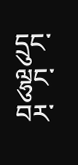དྲུང་ལྷུང་བར་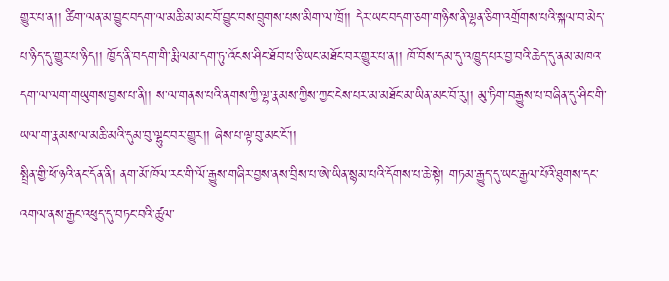གྱུར་པ་ན།། ཚིག་ལན་མ་བྱུང་བདག་ལ་མཆི་མ་མང་བོ་བྱུང་བས་བྲུགས་པས་མིག་ལ་ཁྲོ།། དེར་ཡང་བདག་ཅག་གཉིས་ནི་ལྷན་ཅིག་འགྲོགས་པའི་སྐལ་བ་མེད་པ་ཉིད་དུ་གྱུར་པ་ཉིད།། ཁྱོད་ནི་བདག་གི་རྨི་ལམ་དག་ཏུ་འོངས་ཤིང་ཐོབ་པ་ཅི་ཡང་མཐོང་བར་གྱུར་པ་ན།། ཁོ་བོས་དམ་དུ་འཁྱུད་པར་བྱ་བའི་ཆེད་དུ་ནམ་མཁའ་དག་ལ་ལག་གཡུགས་བྱས་པ་ནི།། ས་ལ་གནས་པའི་ནགས་ཀྱི་ལྷ་རྣམས་ཀྱིས་ཀྱང་ངེས་པར་མ་མཐོང་མ་ཡིན་མང་བོ་རུ།། མུ་ཏིག་བརྒྱུས་པ་བཞིན་དུ་ཤིང་གི་ཡལ་ག་རྣམས་ལ་མཆི་མའི་དུམ་བུ་ལྷུང་བར་གྱུར།། ཞེས་པ་ལྟ་བུ་མང་ངོ་།།
སྤྲིན་གྱི་ཕོ་ཉའི་ནང་དོན་ནི། ནག་མོ་ཁོལ་རང་གི་ལོ་རྒྱུས་གཞིར་བྱས་ནས་བྲིས་པ་ཨེ་ཡིན་སྙམ་པའི་དོགས་པ་ཆེ་སྟེ། གཏམ་རྒྱུད་དུ་ཡང་རྒྱལ་པོའི་ཐུགས་དང་འགལ་ནས་རྒྱང་འཕུད་དུ་བཏང་བའི་ཚུལ་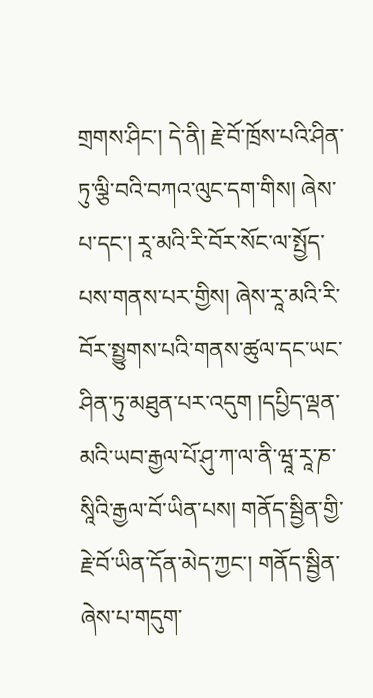གྲགས་ཤིང་། དེ་ནི། རྗེ་བོ་ཁྲོས་པའི་ཤིན་ཏུ་ལྕི་བའི་བཀའ་ལུང་དག་གིས། ཞེས་པ་དང་། རཱ་མའི་རི་བོར་སོང་ལ་སྤྱོད་པས་གནས་པར་གྱིས། ཞེས་རཱ་མའི་རི་བོར་སྤྱུགས་པའི་གནས་ཚུལ་དང་ཡང་ཤིན་ཏུ་མཐུན་པར་འདུག །དཔྱིད་ལྡན་མའི་ཡབ་རྒྱལ་པོ་ཤུ་ཀ་ལ་ནི་ཝཱ་རཱ་ཎ་སཱིའི་རྒྱལ་བོ་ཡིན་པས། གནོད་སྦྱིན་གྱི་རྗེ་བོ་ཡིན་དོན་མེད་ཀྱང་། གནོད་སྦྱིན་ཞེས་པ་གདུག་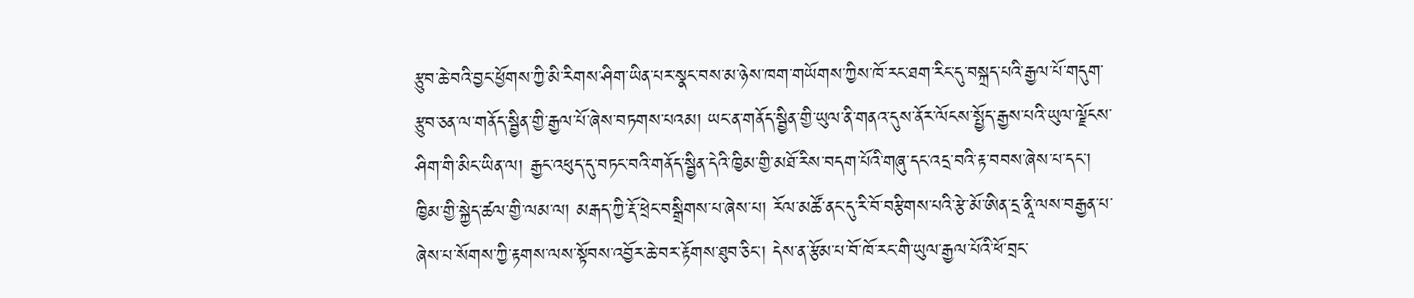རྩུབ་ཆེ་བའི་བྱང་ཕྱོགས་ཀྱི་མི་རིགས་ཤིག་ཡིན་པར་སྣང་བས་མ་ཉེས་ཁག་གཡོགས་ཀྱིས་ཁོ་རང་ཐག་རིང་དུ་བསྐྲད་པའི་རྒྱལ་པོ་གདུག་རྩུབ་ཅན་ལ་གནོད་སྦྱིན་གྱི་རྒྱལ་པོ་ཞེས་བཏགས་པའམ། ཡང་ན་གནོད་སྦྱིན་གྱི་ཡུལ་ནི་གནའ་དུས་ནོར་ལོངས་སྤྱོད་རྒྱས་པའི་ཡུལ་ལྗོངས་ཤིག་གི་མིང་ཡིན་ལ། རྒྱང་འཕུད་དུ་བཏང་བའི་གནོད་སྦྱིན་དེའི་ཁྱིམ་གྱི་མཐོ་རིས་བདག་པོའི་གཞུ་དང་འདྲ་བའི་རྟ་བབས་ཞེས་པ་དང་། ཁྱིམ་གྱི་སྐྱེད་ཚལ་གྱི་ལམ་ལ། མརྒད་ཀྱི་རྡོ་ཕྲེང་བསྒྲིགས་པ་ཞེས་པ། རོལ་མཚོ་ནང་དུ་རི་བོ་བརྩིགས་པའི་རྩེ་མོ་ཨིན་དྲ་ནཱི་ལས་བརྒྱན་པ་ཞེས་པ་སོགས་ཀྱི་རྟགས་ལས་སྟོབས་འབྱོར་ཆེ་བར་རྟོགས་ཐུབ་ཅིང་། དེས་ན་རྩོམ་པ་བོ་ཁོ་རང་གི་ཡུལ་རྒྱལ་པོའི་ཕོ་བྲང་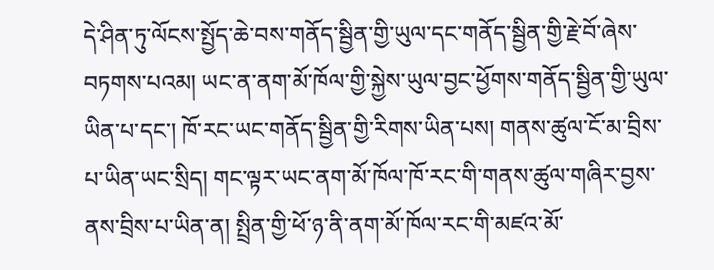དེ་ཤིན་ཏུ་ལོངས་སྤྱོད་ཆེ་བས་གནོད་སྦྱིན་གྱི་ཡུལ་དང་གནོད་སྦྱིན་གྱི་རྗེ་བོ་ཞེས་བཏགས་པའམ། ཡང་ན་ནག་མོ་ཁོལ་གྱི་སྐྱེས་ཡུལ་བྱང་ཕྱོགས་གནོད་སྦྱིན་གྱི་ཡུལ་ཡིན་པ་དང་། ཁོ་རང་ཡང་གནོད་སྦྱིན་གྱི་རིགས་ཡིན་པས། གནས་ཚུལ་ངོ་མ་བྲིས་པ་ཡིན་ཡང་སྲིད། གང་ལྟར་ཡང་ནག་མོ་ཁོལ་ཁོ་རང་གི་གནས་ཚུལ་གཞིར་བྱས་ནས་བྲིས་པ་ཡིན་ན། སྤྲིན་གྱི་ཕོ་ཉ་ནི་ནག་མོ་ཁོལ་རང་གི་མཛའ་མོ་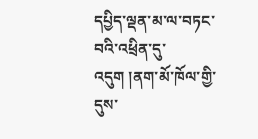དཔྱིད་ལྡན་མ་ལ་བཏང་བའི་འཕྲིན་དུ་འདུག །ནག་མོ་ཁོལ་གྱི་དུས་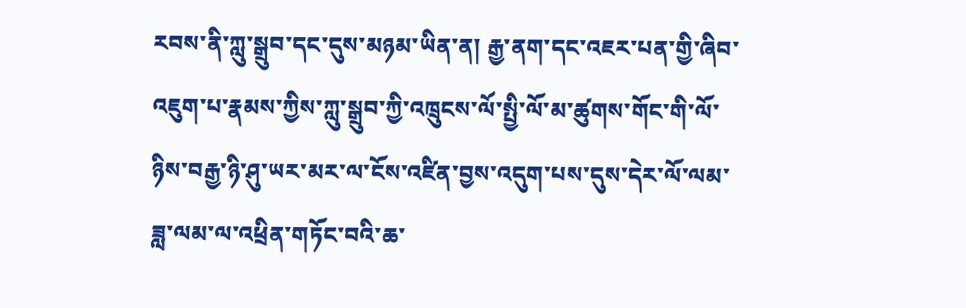རབས་ནི་ཀླུ་སྒྲུབ་དང་དུས་མཉམ་ཡིན་ན། རྒྱ་ནག་དང་འཇར་པན་གྱི་ཞིབ་འཇུག་པ་རྣམས་ཀྱིས་ཀླུ་སྒྲུབ་ཀྱི་འཁྲུངས་ལོ་སྤྱི་ལོ་མ་ཚུགས་གོང་གི་ལོ་ཉིས་བརྒྱ་ཉི་ཤུ་ཡར་མར་ལ་ངོས་འཛིན་བྱས་འདུག་པས་དུས་དེར་ལོ་ལམ་ཟླ་ལམ་ལ་འཕྲིན་གཏོང་བའི་ཆ་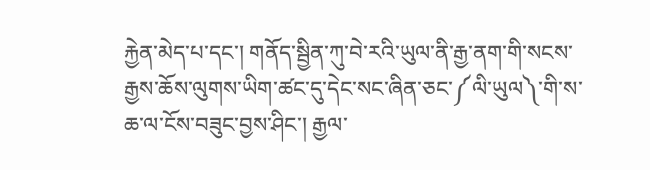རྐྱེན་མེད་པ་དང་། གནོད་སྦྱིན་ཀུ་བེ་རའི་ཡུལ་ནི་རྒྱ་ནག་གི་སངས་རྒྱས་ཆོས་ལུགས་ཡིག་ཚང་དུ་དེང་སང་ཞིན་ཅང་༼ལི་ཡུལ༽་གི་ས་ཆ་ལ་ངོས་བཟུང་བྱས་ཤིང་། རྒྱལ་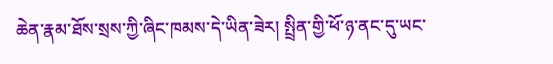ཆེན་རྣམ་ཐོས་སྲས་ཀྱི་ཞིང་ཁམས་དེ་ཡིན་ཟེར། སྤྲིན་གྱི་ཕོ་ཉ་ནང་དུ་ཡང་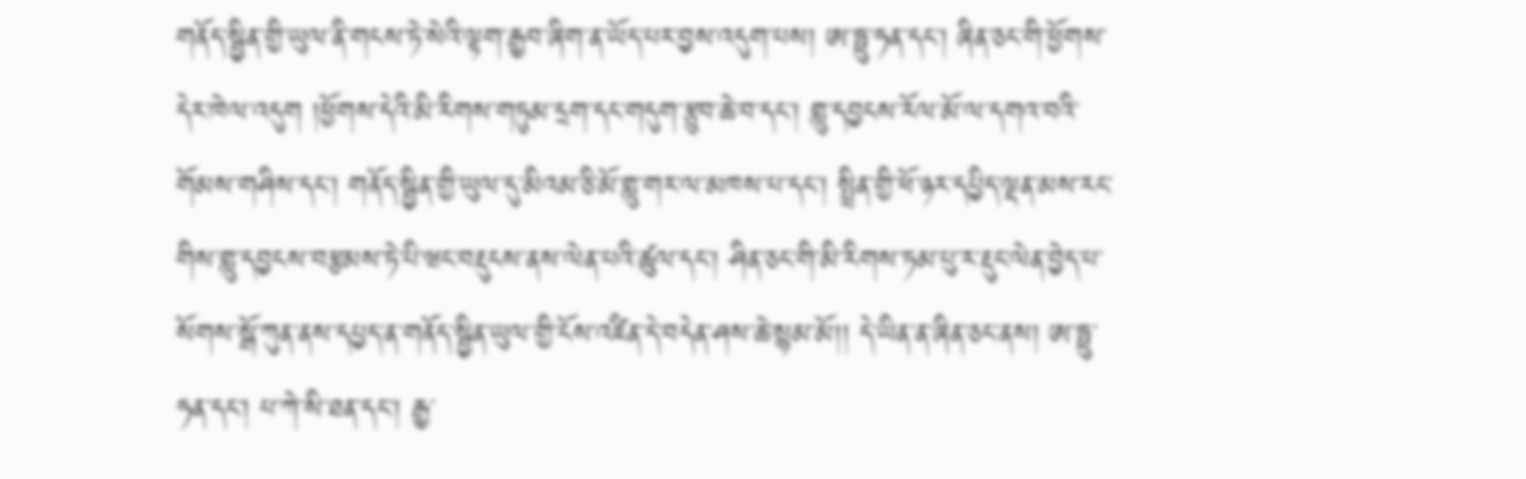གནོད་སྦྱིན་གྱི་ཡུལ་ནི་གངས་ཏེ་སེའི་ལྟག་རྒྱབ་ཞིག་ན་ཡོད་པར་བྱས་འདུག་པས། ཨ་ཧྥུ་ཧན་དང་། ཞིན་ཅང་གི་ཕྱོགས་དེར་ཁེལ་འདུག །ཕྱོགས་དེའི་མི་རིགས་གཏུམ་དྲག་དང་གདུག་རྩུབ་ཆེ་བ་དང་། གླུ་དབྱངས་རོལ་མོ་ལ་དགའ་བའི་གོམས་གཤིས་དང་། གནོད་སྦྱིན་གྱི་ཡུལ་དུ་མིའམ་ཅི་མོ་གླུ་གར་ལ་མཁས་པ་དང་། སྤྲིན་གྱི་ཕོ་ཉར་དཔྱིད་ལྡན་མས་རང་གིས་གླུ་དབྱངས་བརྩམས་ཏེ་པི་ཝང་བརྡུངས་ནས་ལེན་པའི་ཚུལ་དང་། ཤིན་ཅང་གི་མི་རིགས་ཏམ་པུ་ར་རྡུང་ལེན་བྱེད་པ་སོགས་སྒོ་ཀུན་ནས་དཔྱད་ན་གནོད་སྦྱིན་ཡུལ་གྱི་ངོས་འཛིན་དེ་བདེན་ཤས་ཆེ་སྙམ་མོ།། དེ་ཡིན་ན་ཞིན་ཅང་ནས། ཨ་ཧྥུ་ཧན་དང་། པ་ཀེ་སི་ཐན་དང་། རྒྱ་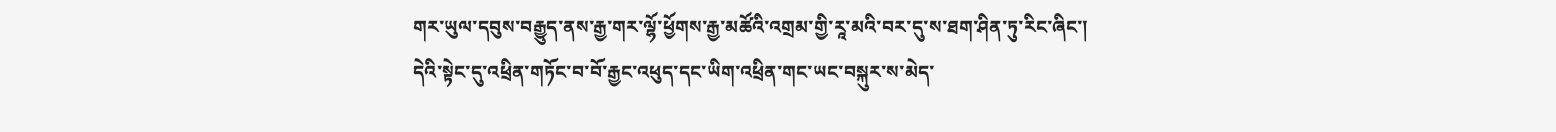གར་ཡུལ་དབུས་བརྒྱུད་ནས་རྒྱ་གར་ལྷོ་ཕྱོགས་རྒྱ་མཚོའི་འགྲམ་གྱི་རཱ་མའི་བར་དུ་ས་ཐག་ཤིན་ཏུ་རིང་ཞིང་། དེའི་སྟེང་དུ་འཕྲིན་གཏོང་བ་བོ་རྒྱང་འཕུད་དང་ཡིག་འཕྲིན་གང་ཡང་བསྐུར་ས་མེད་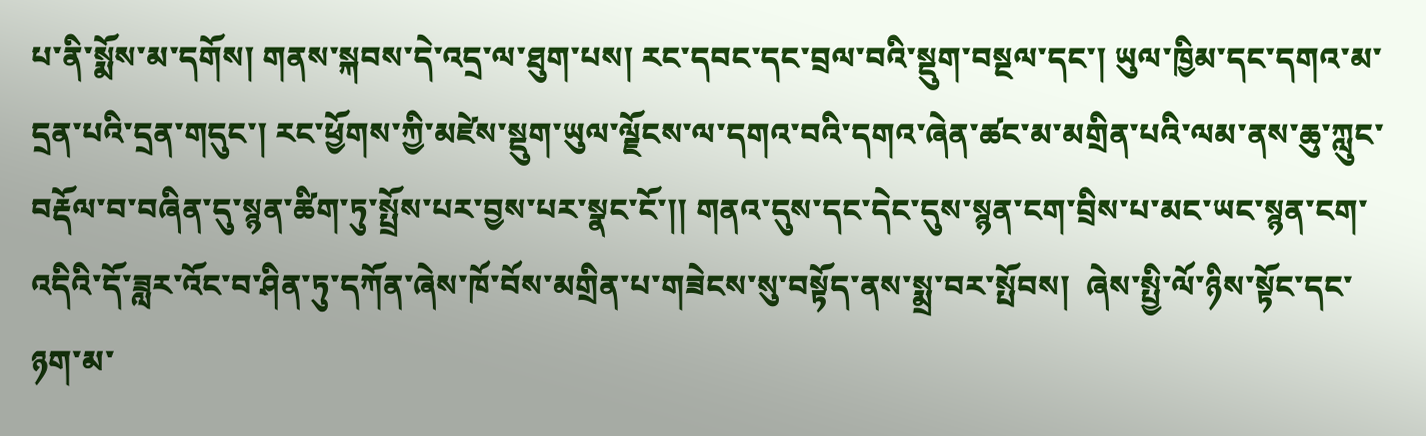པ་ནི་སྨོས་མ་དགོས། གནས་སྐབས་དེ་འདྲ་ལ་ཐུག་པས། རང་དབང་དང་བྲལ་བའི་སྡུག་བསྔལ་དང་། ཡུལ་ཁྱིམ་དང་དགའ་མ་དྲན་པའི་དྲན་གདུང་། རང་ཕྱོགས་ཀྱི་མཛེས་སྡུག་ཡུལ་ལྗོངས་ལ་དགའ་བའི་དགའ་ཞེན་ཚང་མ་མགྲིན་པའི་ལམ་ནས་ཆུ་ཀླུང་བརྡོལ་བ་བཞིན་དུ་སྙན་ཚིག་ཏུ་སྤྲོས་པར་བྱས་པར་སྣང་ངོ་།། གནའ་དུས་དང་དེང་དུས་སྙན་ངག་བྲིས་པ་མང་ཡང་སྙན་ངག་འདིའི་དོ་ཟླར་འོང་བ་ཤིན་ཏུ་དཀོན་ཞེས་ཁོ་བོས་མགྲིན་པ་གཟེངས་སུ་བསྟོད་ནས་སྨྲ་བར་སྤོབས།  ཞེས་སྤྱི་ལོ་ཉིས་སྟོང་དང་ཉག་མ་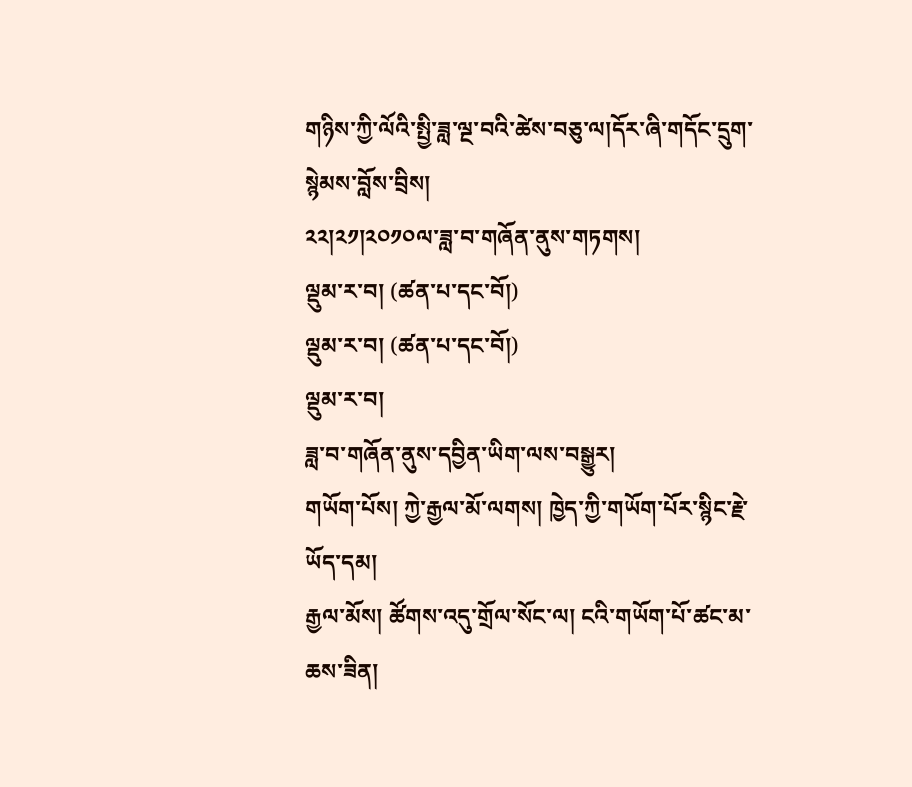གཉིས་ཀྱི་ལོའི་སྤྱི་ཟླ་ལྔ་བའི་ཚེས་བཅུ་ལ།དོར་ཞི་གདོང་དྲུག་སྙེམས་བློས་བྲིས།
༢༢།༢༡།༢༠༡༠ལ་ཟླ་བ་གཞོན་ནུས་གཏགས།
ལྡུམ་ར་བ། (ཚན་པ་དང་བོ།)
ལྡུམ་ར་བ། (ཚན་པ་དང་བོ།)
ལྡུམ་ར་བ།
ཟླ་བ་གཞོན་ནུས་དབྱིན་ཡིག་ལས་བསྒྱུར།
གཡོག་པོས། ཀྱེ་རྒྱལ་མོ་ལགས། ཁྱེད་ཀྱི་གཡོག་པོར་སྙིང་རྗེ་ཡོད་དམ།
རྒྱལ་མོས། ཚོགས་འདུ་གྲོལ་སོང་ལ། ངའི་གཡོག་པོ་ཚང་མ་ཆས་ཟིན།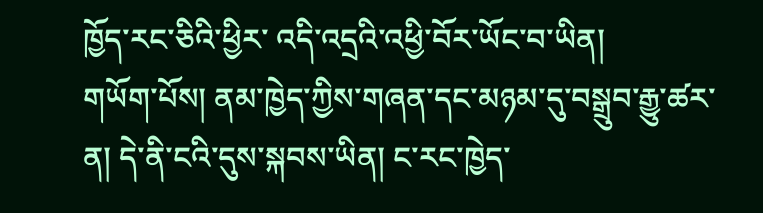ཁྱོད་རང་ཅིའི་ཕྱིར་ འདི་འདྲའི་འཕྱི་བོར་ཡོང་བ་ཡིན།
གཡོག་པོས། ནམ་ཁྱེད་ཀྱིས་གཞན་དང་མཉམ་དུ་བསྒྲུབ་རྒྱུ་ཚར་ན། དེ་ནི་ངའི་དུས་སྐབས་ཡིན། ང་རང་ཁྱེད་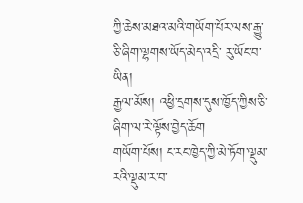ཀྱི་ཆེས་མཐའ་མའི་གཡོག་པོར་ལས་རྒྱུ་ཅི་ཞིག་ལྷགས་ཡོད་མེད་འདྲི་ རུ་ཡོང་བ་ཡིན།
རྒྱལ་མོས། འཕྱི་དྲགས་དུས་ཁྱོད་ཀྱིས་ཅི་ཞིག་ལ་རེ་ལྟོས་བྱེད་ཆོག
གཡོག་པོས། ང་རང་ཁྱེད་ཀྱི་མེ་ཏོག་ལྡུམ་རའི་ལྡུམ་ར་བ་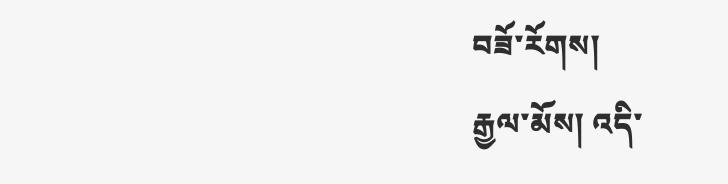བཟོ་རོགས།
རྒྱལ་མོས། འདི་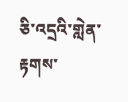ཅི་འདྲའི་གླེན་རྟགས་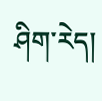ཤིག་རེད།